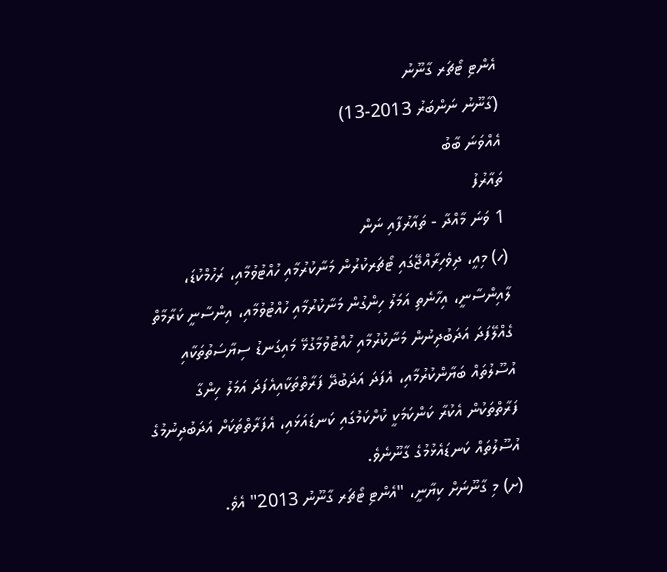އެންޓި ޓޯޗަރ ގާނޫނު
(ގާނޫނު ނަންބަރު 2013-13)
އެއްވަނަ ބާބު
ތައާރުފު
1 ވަނަ މާއްދާ - ތައާރުފާއި ނަން
(ހ) މިއީ، ދިވެހިރާއްޖޭގައި ޓޯޗަރކުރުން މަނާކުރުމާއި ހުއްޓުވުމާއި، ރަހުމްކުޑަ، ލާއިންސާނީ، އިހާނެތި އަމަލު ހިންގުން މަނާކުރުމާއި ހުއްޓުވުމާއި، އިންސާނީ ކަރާމާތް ގެއްލޭފަދަ އަދަބުދިނުން މަނާކުރުމާއި ހުއްޓުވުމާގުޅޭ މައިގަނޑު ސިޔާސަތުތަކާއި އުސޫލުތައް ބަޔާންކުރުމާއި، އެފަދަ އަދަބުދޭ ފަރާތްތަކާއިއެފަދަ އަމަލު ހިންގާ ފަރާތްތަކުން އެކުރާ ކަންކަމަކީ ކުށްކަމުގައި ކަނޑައަޅައި، އެފަރާތްތަކަށް އަދަބުދިނުމުގެ އުސޫލުތައް ކަނޑައެޅުމުގެ ގާނޫނެވެ.
(ށ) މި ގާނޫނަށް ކިޔާނީ، "އެންޓި ޓޯޗަރ ގާނޫނު 2013" އެވެ.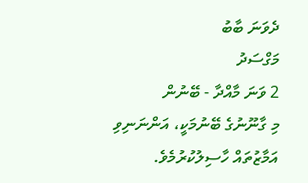ދެވަނަ ބާބު
މަގްސަދު
2 ވަނަ މާއްދާ - ބޭނުން
މި ގާނޫނުގެ ބޭނުމަކީ، އަންނަނިވި އަމާޒުތައް ހާސިލުކުރުމެވެ.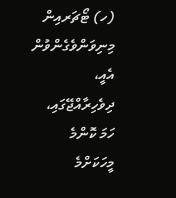(ހ) ޓޯޗަރއިން މިނިވަންވެގެންވުން އެއީ، ދިވެހިރާއްޖޭގައި، ހަމަ ކޮންމެ މީހަކަށްމެ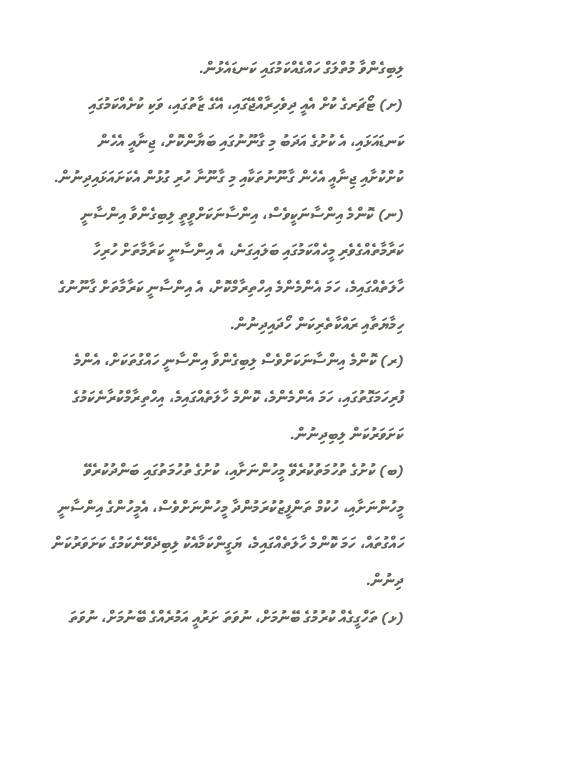ލިބިގެންވާ މުތްލަގް ހައްގެއްކަމުގައި ކަނޑައެޅުން.
(ށ) ޓޯޗަރގެ ކުށް އެއީ ދިވެހިރާއްޖޭގައި، އޭގެ ޒާތުގައި، ވަކި ކުށެއްކަމުގައި ކަނޑައަޅައި، އެ ކުށުގެ އަދަބު މި ގާނޫނުގައި ބަޔާންކޮށް، ޖިނާއީ އެހެން ކުށްކުށާއި ޖިނާއީ އެހެން ގާނޫނުތަކާއި މި ގާނޫނާ ހުރި ގުޅުން އެކަށައަޅައިދިނުން.
(ނ) ކޮންމެ އިންސާނަކީވެސް، އިންސާނަކަށްވީތީ ލިބިގެންވާ އިންސާނީ ކަރާމާތެއްގެވެރި މީހެއްކަމުގައި ބަލައިގަނެ، އެ އިންސާނީ ކަރާމާތަށް ހުރިހާ ހާލަތެއްގައިމެ، ހަމަ އެންމެންމެ އިހްތިރާމްކޮށް، އެ އިންސާނީ ކަރާމާތަށް ގާނޫނުގެ ހިމާޔަތާއި ރައްކާތެރިކަން ހޯދައިދިނުން.
(ރ) ކޮންމެ އިންސާނަކަށްވެސް ލިބިގެންވާ އިންސާނީ ހައްގުތަކަށް، އެންމެ ފުރިހަމަގޮތުގައި، ހަމަ އެންމެންމެ، ކޮންމެ ހާލަތެއްގައިމެ، އިހްތިރާމްކުރާނެކަމުގެ ކަށަވަރުކަން ލިބިދިނުން.
(ބ) ކުށުގެ ތުހުމަތުކުރެވޭ މީހުންނަށާއި، ކުށުގެ ތުހުމަތުގައި ބަންދުކުރެވޭ މީހުންނަށާއި، ހުކުމް ތަންފީޒުކުރަމުންދާ މީހުންނަށްވެސް، އެމީހުންގެ އިންސާނީ ހައްގުތައް، ހަމަ ކޮންމެ ހާލަތެއްގައިމެ، ޔަގީންކަމާއެކު ލިބިދެވޭނެކަމުގެ ކަށަވަރުކަން ދިނުން.
(ޅ) ތަހްގީގެއް ކުރުމުގެ ބޭނުމަށް، ނުވަތަ ށަރުއީ އަމުރެއްގެ ބޭނުމަށް، ނުވަތަ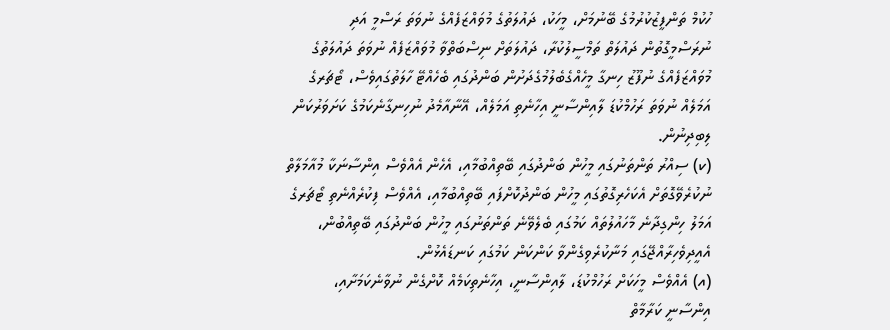ހުކުމް ތަންފީޒުކުރުމުގެ ބޭނުމަށް، މީހަކު، ދައުލަތުގެ މުވައްޒަފެއްގެ ނުވަތަ ރަސްމީ އަދި ނުރަސްމީގޮތުން ދައުލަތް ތަމްސީލުކުރާ، ދައުލަތަށް ނިސްބަތްވާ މުވައްޒަފެއް ނުވަތަ ދައުލަތުގެ މުވައްޒަފެއްގެ ނުފޫޒު ހިނގާ މީހެއްގެބެލުމުގެދަށުން ބަންދުގައި ބެހެއްޓޭ ހާލަތުގައިވެސް، ޓޯޗަރގެ އަމަލެއް ނުވަތަ ރަހުމްކުޑަ ލާއިންސާނީ އިހާނެތި އަމަލެއް، އޭނާއާމެދު ނުހިނގާނެކަމުގެ ކަށަވަރުކަން ލިބިދިނުން.
(ކ) ސިއްރު ތަންތަނުގައި މީހުން ބަންދުގައި ބޭތިއްބުމާއި، އެހެން އެއްވެސް އިންސާނަކާ މުއާމަލާތް ނުކުރެވޭގޮތަށް އެކަހެރިގޮތުގައި މީހުން ބަންދުކޮށްފައި ބޭތިއްބުމާއި، އެއްވެސް ފިކުރެއްނެތި ޓޯޗަރގެ އަމަލު ހިންގިދާނެ މާހައުލުތައް ކަމުގައި ބެލެވޭނެ ތަންތަނުގައި މީހުން ބަންދުގައި ބޭތިއްބުން، އެއީދިވެހިރާއްޖޭގައި މަނާކުރެވިގެންވާ ކަންކަން ކަމުގައި ކަނޑައެޅުން.
(އ) އެއްވެސް މީހަކަށް ރަހުމްކުޑަ، ލާއިންސާނީ، އިހާނެތިކަމެއް ކޮށްގެން ނުވާނެކަމަށާއި، އިންސާނީ ކަރާމާތް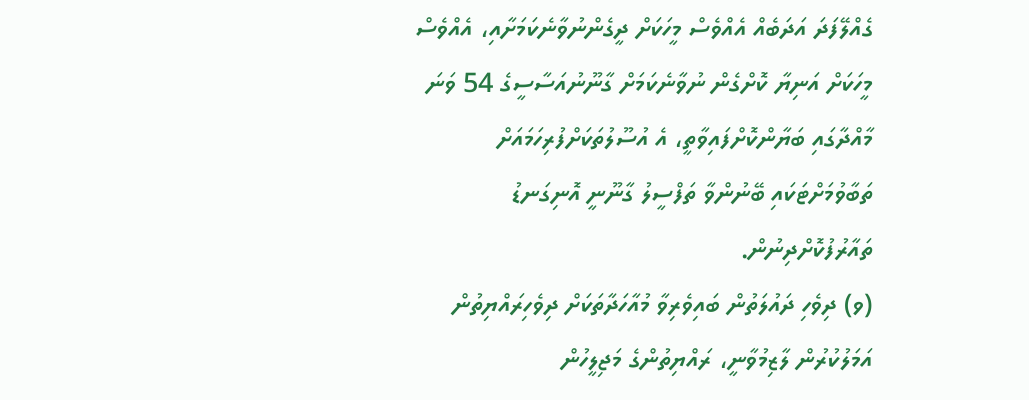ގެއްލޭފަދަ އަދަބެއް އެއްވެސް މީހަކަށް ދީގެންނުވާނެކަމަށާއި، އެއްވެސް މީހަކަށް އަނިޔާ ކޮށްގެން ނުވާނެކަމަށް ގާނޫނުއަސާސީގެ 54 ވަނަ މާއްދާގައި ބަޔާންކޮށްފައިވާތީ، އެ އުސޫލުތަކަށްފުރިހަމައަށް ތަބާވުމަށްޓަކައި ބޭނުންވާ ތަފްސީލު ގާނޫނީ އޮނިގަނޑު ތައާރުފުކޮށްދިނުން.
(ވ) ދިވެހި ދައުލަތުން ބައިވެރިވާ މުއާހަދާތަކަށް ދިވެހިރައްޔިތުން އަމަލުކުރުން ލާޒިމުވާނީ، ރައްޔިތުންގެ މަޖިލީހުން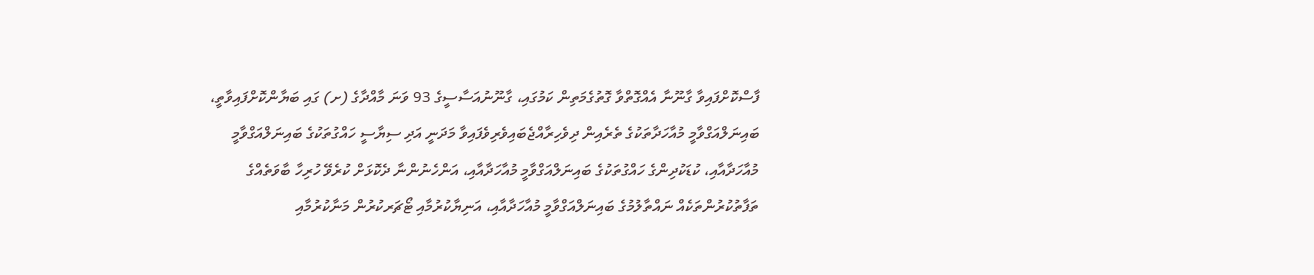ފާސްކޮށްފައިވާ ގާނޫނާ އެއްގޮތްވާ ގޮތުގެމަތިން ކަމުގައި، ގާނޫނުއަސާސީގެ 93 ވަނަ މާއްދާގެ (ށ) ގައި ބަޔާންކޮށްފައިވާތީ، ބައިނަލްއަގްވާމީ މުއާހަދާތަކުގެ ތެރެއިން ދިވެހިރާއްޖެބައިވެރިވެފައިވާ މަދަނީ އަދި ސިޔާސީ ހައްގުތަކުގެ ބައިނަލްއަގްވާމީ މުއާހަދާއާއި، ކުޑަކުދިންގެ ހައްގުތަކުގެ ބައިނަލްއަގްވާމީ މުއާހަދާއާއި، އަންހެނުންނާ ދެކޮޅަށް ކުރެވޭ ހުރިހާ ބާވަތެއްގެ ތަފާތުކުރުންތަކެއް ނައްތާލުމުގެ ބައިނަލްއަގްވާމީ މުއާހަދާއާއި، އަނިޔާކުރުމާއި ޓޯޗަރކުރުން މަނާކުރުމާއި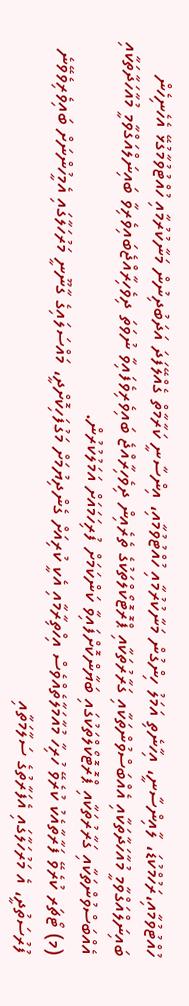ހުއްޓުވުމާއި،ރަހުމްކުޑަ، ލާއިންސާނީ، އިހާނެތި އަމަލު ހިންގުން މަނާކުރުމާއި ހުއްޓުވުމާއި، އިންސާނީ ކަރާމާތް ގެއްލޭފަދަ އަދަބުދިނުން މަނާކުރުމާއި ހުއްޓުވުމާގުޅޭ އެހެނިހެން ބައިނަލްއަގްވާމީ މުއާހަދާތަކާއި އެއްބަސްވުންތަކާއި ގަރާރުތަކާއި ޕްރޮޓޮކޯލްތަކުގެ ތެރެއިން ދިވެހިރާއްޖެ ބައިވެރިވެފައިވާ ނުވަތަ ދިވެހިރާއްޖެބައިވެރިވާ ބައިނަލްއަގްވާމީ މުއާހަދާތަކާއި އެއްބަސްވުންތަކާއި ގަރާރުތަކާއި ޕްރޮޓޮކޯލްތަކުގައި ބަޔާންކޮށްފައިވާ ކަންކަމަށް ފުރިހަމައަށް އަމަލުކުރުން.
(މ) ޓޯޗަރ ކުރެވޭ ފަރާތާއެކު ކުރެވޭ ހުރިހާ މުއާމަލާތެއްވެސް އިހްތިރާމާއި އެކީ ކުރިއަށް ގެންދިޔުމަށް މަގުފަހިކޮށްދީ، މައްސަލައިގެ ގާނޫނީ މަރުހަލާގައި އެމީހުންނަށް ބައިވެރިވެވޭނެ ފުރުސަތުދީ، އެ މަރުހަލާގައި އެފަރާތުގެ ސަލާމަތާއި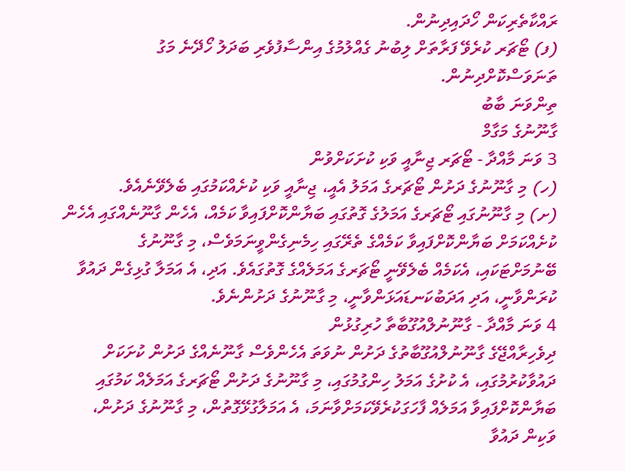ރައްކާތެރިކަން ހޯދައިދިނުން.
(ފ) ޓޯޗަރ ކުރެވޭ ފަރާތަށް ލިބުނު ގެއްލުމުގެ އިންސާފުވެރި ބަދަލު ހޯދޭނެ މަގު ތަނަވަސްކޮށްދިނުން.
ތިންވަނަ ބާބު
ގާނޫނުގެ މަގާމް
3 ވަނަ މާއްދާ - ޓޯޗަރ ޖިނާއީ ވަކި ކުށަކަށްވުން
(ހ) މި ގާނޫނުގެ ދަށުން ޓޯޗަރގެ އަމަލު އެއީ، ޖިނާއީ ވަކި ކުށެއްކަމުގައި ބެލެވޭނެއެވެ.
(ށ) މި ގާނޫނުގައި ޓޯޗަރގެ އަމަލުގެ ގޮތުގައި ބަޔާންކޮށްފައިވާ ކަމެއް، އެހެން ގާނޫނެއްގައި އެހެން ކުށެއްކަމަށް ބަޔާންކޮށްފައިވާ ކަމެއްގެ ތެރޭގައި ހިމެނިގެންވީނަމަވެސް، މި ގާނޫނުގެ ބޭނުމަށްޓަކައި، އެކަމެއް ބެލެވޭނީ ޓޯޗަރގެ އަމަލެއްގެ ގޮތުގައެވެ. އަދި، އެ އަމަލާ ގުޅިގެން ދައުވާ ކުރަންވާނީ، އަދި އަދަބުކަނޑައަޅަންވާނީ، މި ގާނޫނުގެ ދަށުންނެވެ.
4 ވަނަ މާއްދާ - ގާނޫނުލްއުގޫބާތާ ހުރިގުޅުން
ދިވެހިރާއްޖޭގެ ގާނޫނުލްއުގޫބާތުގެ ދަށުން ނުވަތަ އެހެންވެސް ގާނޫނެއްގެ ދަށުން ކުށަކަށް ދައުވާކުރުމުގައި، އެ ކުށުގެ އަމަލު ހިންގުމުގައި، މި ގާނޫނުގެ ދަށުން ޓޯޗަރގެ އަމަލެއް ކަމުގައި ބަޔާންކޮށްފައިވާ އަމަލެއް ފާހަގަކުރެވޭކަމަށްވާނަމަ، އެ އަމަލާގުޅޭގޮތުން، މި ގާނޫނުގެ ދަށުން، ވަކިން ދައުވާ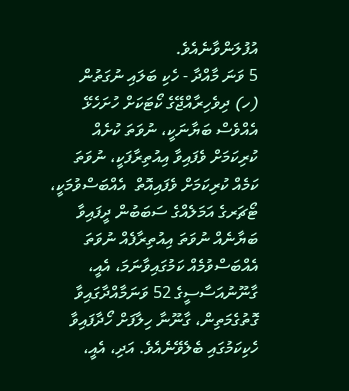އުފުލަންވާނެއެވެ.
5 ވަނަ މާއްދާ - ހެކި ބަލައި ނުގަތުން
(ހ) ދިވެހިރާއްޖޭގެ ކޯޓަކަށް ހުށަހެޅޭ އެއްވެސް ބަޔާނަކީ، ނުވަތަ ކުށެއް ކުރިކަމަށް ވެފައިވާ އިއުތިރާފަކީ، ނުވަތަ ކަމެއް ކުރިކަމަށް ވެފައިއޮތް  އެއްބަސްވުމަކީ، ޓޯޗަރގެ އަމަލެއްގެ ސަބަބުން ދީފައިވާ ބަޔާނެއް ނުވަތަ އިއުތިރާފެއް ނުވަތަ އެއްބަސްވުމެއް ކަމުގައިވާނަމަ، އެއީ، ގާނޫނުއަސާސީގެ 52 ވަނަމާއްދާގައިވާ ގޮތުގެމަތިން، ގާނޫނާ ހިލާފަށް ހޯދާފައިވާ ހެކިކަމުގައި ބެލެވޭނެއެވެ. އަދި، އެއީ،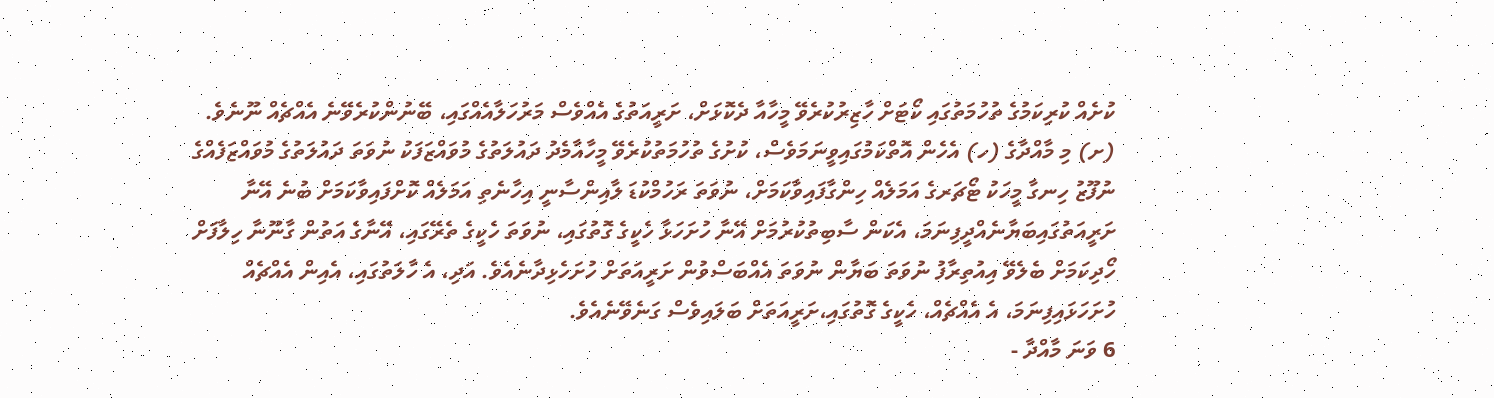ކުށެއް ކުރިކަމުގެ ތުހުމަތުގައި ކޯޓަށް ހާޒިރުކުރެވޭ މީހާއާ ދެކޮޅަށް، ށަރީއަތުގެ އެއްވެސް މަރުހަލާއެއްގައި، ބޭނުންކުރެވޭނެ އެއްޗެއް ނޫނެވެ.
(ށ) މި މާއްދާގެ (ހ) އެހެން އޮތްކަމުގައިވީނަމަވެސް، ކުށުގެ ތުހުމަތުކުރެވޭ މީހާއާމެދު ދައުލަތުގެ މުވައްޒަފަކު ނުވަތަ ދައުލަތުގެ މުވައްޒަފެއްގެ ނުފޫޒު ހިނގާ މީހަކު ޓޯޗަރގެ އަމަލެއް ހިންގާފައިވާކަމަށް، ނުވަތަ ރަހުމްކުޑަ ލާއިންސާނީ އިހާނެތި އަމަލެއް ކޮށްފައިވާކަމަށް ބުނެ އޭނާ ށަރީއަތުގައިބަޔާނެއްދީފިނަމަ، އެކަން ސާބިތުކުރުމަށް އޭނާ ހުށަހަޅާ ހެކީގެ ގޮތުގައި، ނުވަތަ ހެކީގެ ތެރޭގައި، އޭނާގެ އަތުން ގާނޫނާ ހިލާފަށް ހޯދިކަމަށް ބެލެވޭ އިއުތިރާފު ނުވަތަ ބަޔާން ނުވަތަ އެއްބަސްވުން ށަރީއަތަށް ހުށަހެޅިދާނެއެވެ. އަދި، އެ ހާލަތުގައި، އެއިން އެއްޗެއް ހުށަހަޅައިފިނަމަ، އެ އެއްޗެއް، ހެކީގެ ގޮތުގައި،ށަރީއަތަށް ބަލައިވެސް ގަނެވޭނެއެވެ.
6 ވަނަ މާއްދާ -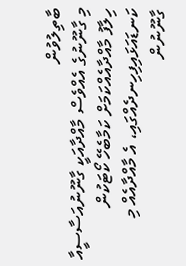ބާތިލުވުން
މި ގާނޫނުގެ އެއްވެސް މާއްދާއަކީ ގާނޫނުއަސާސީއާ ހިލާފު މާއްދާއެއްކަމަށް ކަމާބެހޭ ކޯޓަކުން ކަނޑައަޅައިފިހިނދެއްގައި، އެ މާއްދާއެއް މި ގާނޫނުން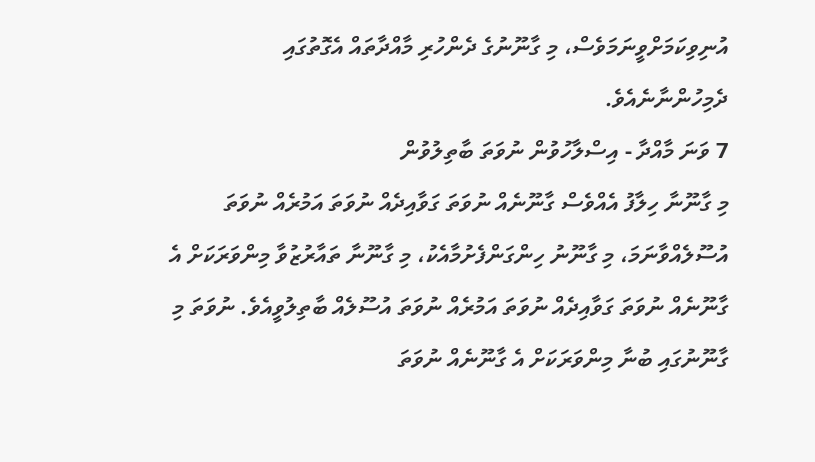އުނިވިކަމަށްވީނަމަވެސް، މި ގާނޫނުގެ ދެންހުރި މާއްދާތައް އެގޮތުގައި ދެމިހުންނާނެއެވެ.
7 ވަނަ މާއްދާ - އިސްލާހުވުން ނުވަތަ ބާތިލުވުން
މި ގާނޫނާ ހިލާފު އެއްވެސް ގާނޫނެއް ނުވަތަ ގަވާއިދެއް ނުވަތަ އަމުރެއް ނުވަތަ އުސޫލެއްވާނަމަ، މި ގާނޫނު ހިންގަންފެށުމާއެކު، މި ގާނޫނާ ތައާރުޒުވާ މިންވަރަކަށް އެ ގާނޫނެއް ނުވަތަ ގަވާއިދެއް ނުވަތަ އަމުރެއް ނުވަތަ އުސޫލެއް ބާތިލުވީއެވެ. ނުވަތަ މި ގާނޫނުގައި ބުނާ މިންވަރަކަށް އެ ގާނޫނެއް ނުވަތަ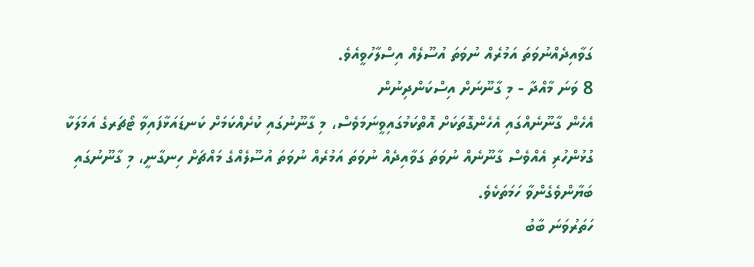ގަވާއިދެއްނުވަތަ އަމުރެއް ނުވަތަ އުސޫލެއް އިސްލާހުވީއެވެ.
8 ވަނަ މާއްދާ - މި ގާނޫނަށް އިސްކަންދިނުން
އެހެން ގާނޫނެއްގައި އެހެންގޮތަކަށް އޮތްކަމުގައިވީނަމަވެސް، މި ގާނޫނުގައި ކުށެއްކަމަށް ކަނޑައަޅާފައިވާ ޓޯޗަރގެ އަމަލަކާ ގުޅުންހުރި އެއްވެސް ގާނޫނެއް ނުވަތަ ގަވާއިދެއް ނުވަތަ އަމުރެއް ނުވަތަ އުސޫލެއްގެ މައްޗަށް ހިނގާނީ، މި ގާނޫނުގައި ބަޔާންވެގެންވާ ހަމަތަކެވެ.
ހަތަރުވަނަ ބާބު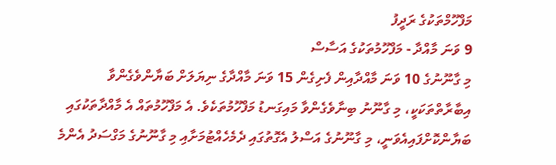މަފްހޫމްތަކުގެ ރަދީފު
9 ވަނަ މާއްދާ - މަފްހޫމުތަކުގެ އަސާސް
މި ގާނޫނުގެ 10 ވަނަ މާއްދާއިން ފެށިގެން 15 ވަނަ މާއްދާގެ ނިޔަލަށް ބަޔާންވެގެންވާ އިބާރާތްތަކަކީ، މި ގާނޫނު ބިނާވެގެންވާ މައިގަނޑު މަފްހޫމުތަކެވެ. އެ މަފްހޫމުތައް އެ މާއްދާތަކުގައި ބަޔާންކޮށްފައިއެވަނީ، މި ގާނޫނުގެ އަސްލު އެގޮތުގައި ދެމެހެއްޓުމަށާއި މި ގާނޫނުގެ މަގްސަދު އެންމެ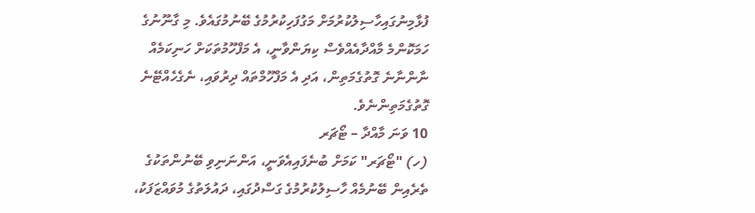ފުޅާމިނުގައިހާސިލުކުރުމަށް މަގުފަހިކުރުމުގެ ބޭނުމުގައެވެ. މި ގާނޫނުގެ ހަމަކޮންމެ މާއްދާއެއްވެސް ކިޔަންވާނީ، އެ މަފްހޫމުތަކަށް ހަނިކަމެއް ނާންނާނެ ގޮތުގެމަތިން، އަދި އެ މަފްހޫމްތައް ދިރުވައި، ނެގެހެއްޓޭނެ ގޮތުގެމަތިންނެވެ.
10 ވަނަ މާއްދާ – ޓޯޗަރ
(ހ) "ޓޯޗަރ" ކަމަށް ބުނެފައިއެވަނީ، އަންނަނިވި ބޭނުންތަކުގެ ތެރެއިން ބޭނުމެއް ހާސިލުކުރުމުގެ ގަސްދުގައި، ދައުލަތުގެ މުވައްޒަފަކު،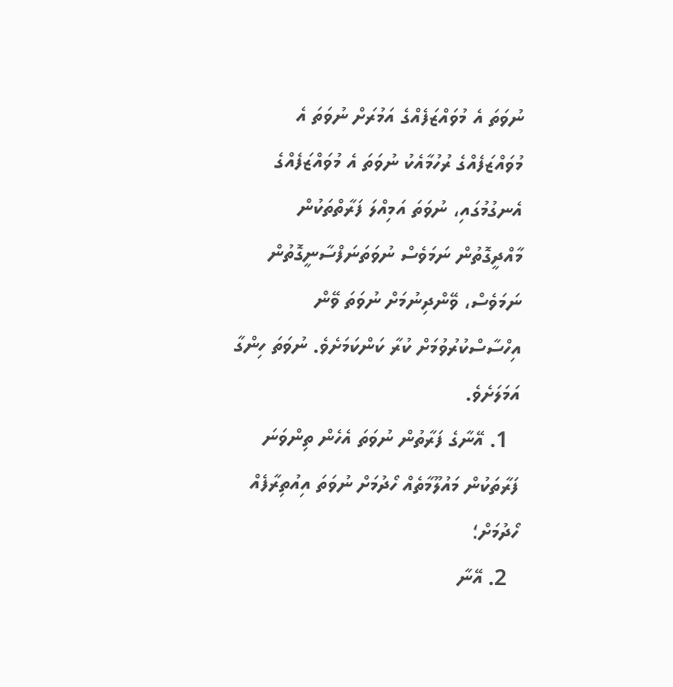ނުވަތަ އެ މުވައްޒަފެއްގެ އަމުރަށް ނުވަތަ އެ މުވައްޒަފެއްގެ ރުހުމާއެކު ނުވަތަ އެ މުވައްޒަފެއްގެ އެނގުމުގައި، ނުވަތަ އަމިއްލަ ފަރާތްތަކުން މާއްދީގޮތުން ނަމަވެސް ނުވަތަނަފްސާނީގޮތުން ނަމަވެސް، ވޭންދިނުމަށް ނުވަތަ ވޭން އިހްސާސްކުރުވުމަށް ކުރާ ކަންކަމަށެވެ. ނުވަތަ ހިންގާ އަމަލަށެވެ.
  1. އޭނާގެ ފަރާތުން ނުވަތަ އެހެން ތިންވަނަ ފަރާތަކުން މައުލޫމާތެއް ހޯދުމަށް ނުވަތަ އިއުތިރާފެއް ހޯދުމަށް؛
  2. އޭނާ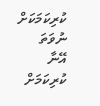ކުރިކަމަކަށް ނުވަތަ އޭނާ ކުރިކަމަށް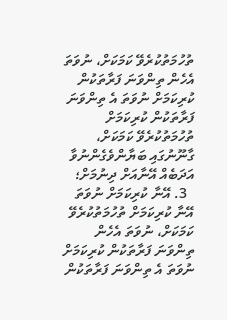ތުހުމަތުކުރެވޭ ކަމަކަށް، ނުވަތަ އެހެން ތިންވަނަ ފަރާތަކުން ކުރިކަމަށް ނުވަތަ އެ ތިންވަނަ ފަރާތަކުން ކުރިކަމަށް ތުހުމަތުކުރެވޭ ކަމަކަށް، ގާނޫނުގައި ބަޔާންވެގެންނުވާ އަދަބެއް އޭނާއަށް ދިނުމަށް؛
  3. އޭނާ ކުރިކަމަށް ނުވަތަ އޭނާ ކުރިކަމަށް ތުހުމަތުކުރެވޭ ކަމަކަށް، ނުވަތަ އެހެން ތިންވަނަ ފަރާތަކުން ކުރިކަމަށް ނުވަތަ އެ ތިންވަނަ ފަރާތަކުން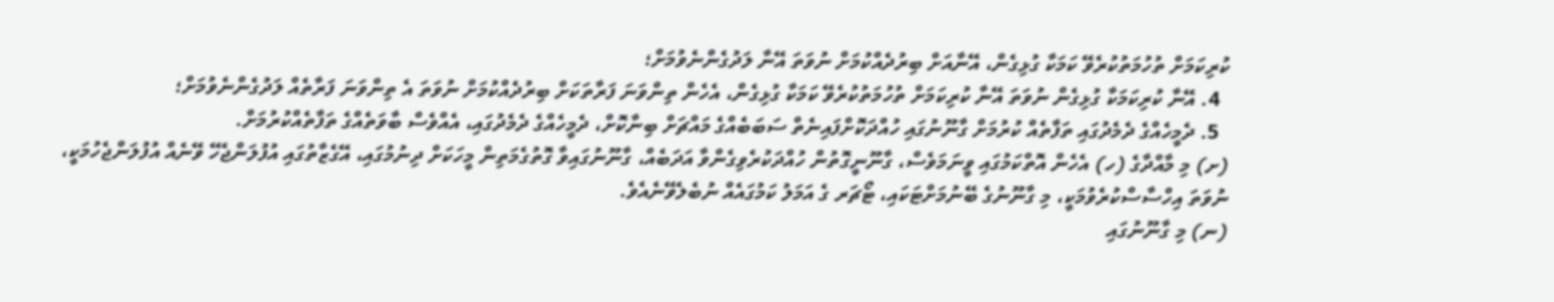ކުރިކަމަށް ތުހުމަތުކުރެވޭ ކަމަކާ ގުޅިގެން، އޭނާއަށް ބިރުދެއްކުމަށް ނުވަތަ އޭނާ ލަދުގެންނެވުމަށް؛
  4. އޭނާ ކުރިކަމަކާ ގުޅިގެން ނުވަތަ އޭނާ ކުރިކަމަށް ތުހުމަތުކުރެވޭ ކަމަކާ ގުޅިގެން، އެހެން ތިންވަނަ ފަރާތަކަށް ބިރުދެއްކުމަށް ނުވަތަ އެ ތިންވަނަ ފަރާތެއް ލަދުގެންނެވުމަށް؛
  5. ދެމީހެއްގެ ދެމެދުގައި ތަފާތެއް ކުރުމަށް ގާނޫނުގައި ހުއްދަކޮށްފައިނެތް ސަބަބެއްގެ މައްޗަށް ބިނާކޮށް، ދެމީހެއްގެ ދެމެދުގައި، އެއްވެސް ބާވަތެއްގެ ތަފާތެއްކުރުމަށް.
(ށ) މި މާއްދާގެ (ހ) އެހެން އޮތްކަމުގައި ވީނަމަވެސް، ގާނޫނީގޮތުން ހުއްދަކުރެވިގެންވާ އަދަބެއް، ގާނޫނުގައިވާ ގޮތުގެމަތިން މީހަކަށް ދިނުމުގައި، އޭގެޒާތުގައި އުފުލަންޖެހޭ ވޭނެއް އުފުލަންޖެހުމަކީ، ނުވަތަ އިހްސާސްކުރެވުމަކީ، މި ގާނޫނުގެ ބޭނުމަށްޓަކައި، ޓޯޗަރ ގެ އަމަލު ކަމުގައެއް ނުބެލެވޭނެއެވެ.
(ނ) މި ގާނޫނުގައި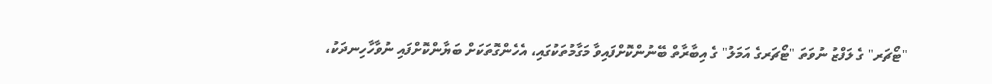"ޓޯޗަރ" ގެ ލަފްޒު ނުވަތަ "ޓޯޗަރގެ އަމަލު" ގެ އިބާރާތް ބޭނުންކޮށްފައިވާ މަގާމުތަކުގައި، އެހެންގޮތަކަށް ބަޔާންކޮށްފައި ނުވާހާހިނދަކު،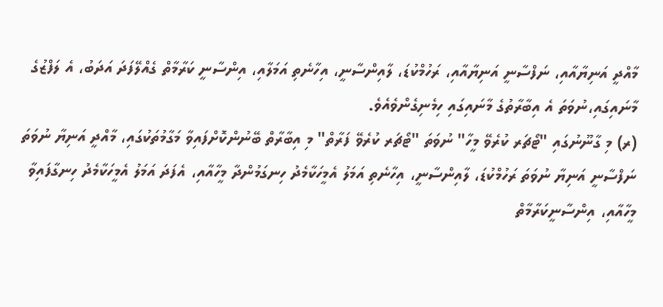މާއްދީ އަނިޔާއާއި، ނަފްސާނީ އަނިޔާއާއި، ރަހުމްކުޑަ، ލާއިންސާނީ، އިހާނެތި އަމަލާއި، އިންސާނީ ކަރާމާތް ގެއްލޭފަދަ އަދަބު، އެ ލަފްޒުގެ މާނައިގައި،ނުވަތަ އެ އިބާރާތުގެ މާނައިގައި ހިމެނިގެންވެއެވެ.
(ރ) މި ގާނޫނުގައި "ޓޯޗަރ ކުރެވޭ މީހާ" ނުވަތަ "ޓޯޗަރ ކުރެވޭ ފަރާތް" މި އިބާރާތް ބޭނުންކޮށްފައިވާ މަގާމުތަކުގައި، މާއްދީ އަނިޔާ ނުވަތަ ނަފްސާނީ އަނިޔާ ނުވަތަ ރަހުމްކުޑަ، ލާއިންސާނީ، އިހާނެތި އަމަލު އެމީހަކާމެދު ހިނގަމުންދާ މީހާއާއި، އެފަދަ އަމަލު އެމީހަކާމެދު ހިނގާފައިވާ މީހާއާއި، އިންސާނީކަރާމާތް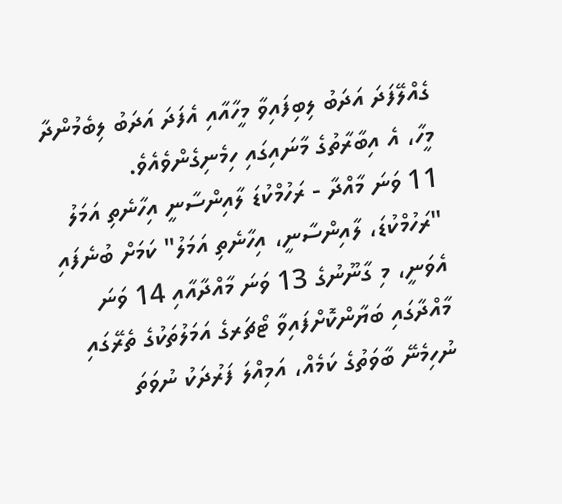ގެއްލޭފަދަ އަދަބު ލިބިފައިވާ މީހާއާއި އެފަދަ އަދަބު ލިބެމުންދާ މީހާ، އެ އިބާރާތުގެ މާނައިގައި ހިމެނިގެންވެއެވެ.
11 ވަނަ މާއްދާ - ރަހުމްކުޑަ ލާއިންސާނީ އިހާނެތި އަމަލު
"ރަހުމްކުޑަ، ލާއިންސާނީ، އިހާނެތި އަމަލު" ކަމަށް ބުނެފައި އެވަނީ، މި ގާނޫނުގެ 13 ވަނަ މާއްދާއާއި 14 ވަނަ މާއްދާގައި ބަޔާންކޮށްފައިވާ ޓޯޗަރގެ އަމަލުތަކުގެ ތެރޭގައި ނުހިމެނޭ ބާވަތުގެ ކަމެއް، އަމިއްލަ ފަރުދަކު ނުވަތަ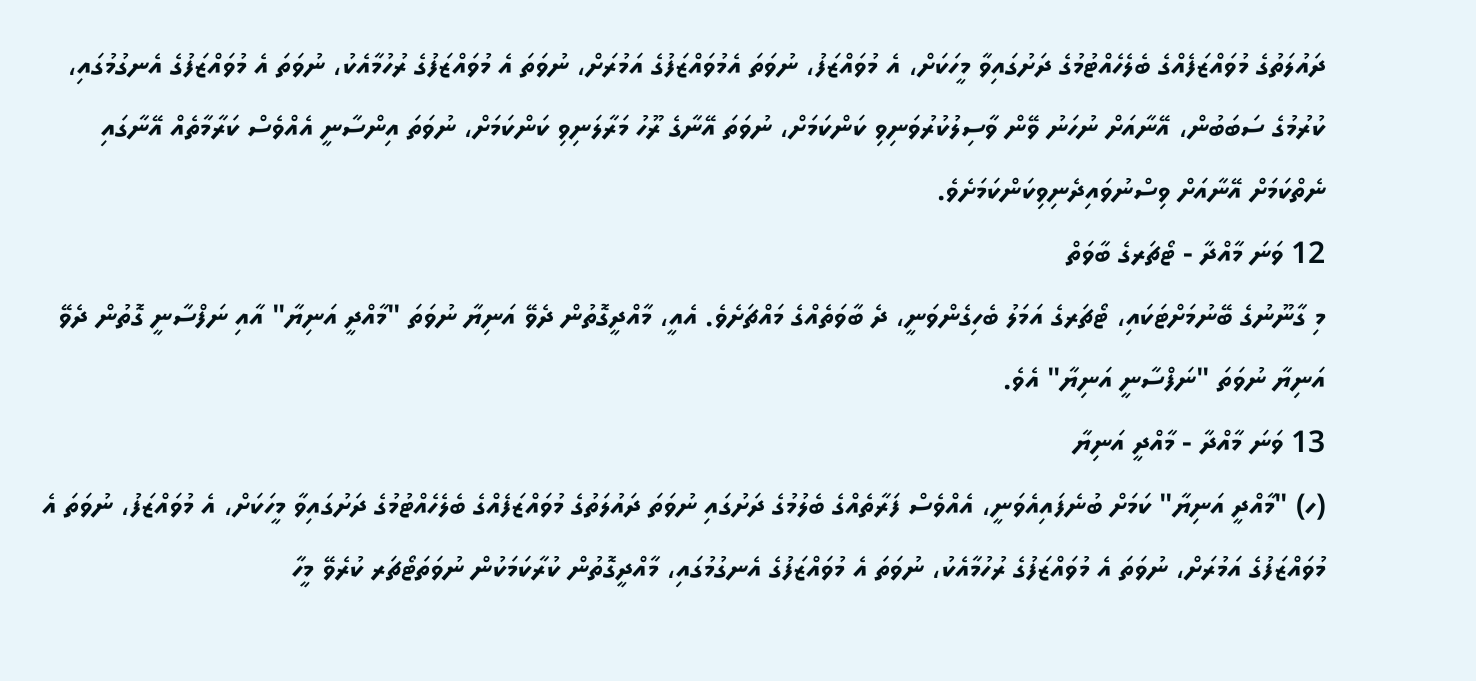ދައުލަތުގެ މުވައްޒަފެއްގެ ބެލެހެއްޓުމުގެ ދަށުގައިވާ މީހަކަށް، އެ މުވައްޒަފު، ނުވަތަ އެމުވައްޒަފުގެ އަމުރަށް، ނުވަތަ އެ މުވައްޒަފުގެ ރުހުމާއެކު، ނުވަތަ އެ މުވައްޒަފުގެ އެނގުމުގައި، ކުރުމުގެ ސަބަބުން، އޭނާއަށް ނުހަނު ވޭން ވާސިލުކުރުވަނިވި ކަންކަމަށް، ނުވަތަ އޭނާގެ ރޫހު މަރާލަނިވި ކަންކަމަށް، ނުވަތަ އިންސާނީ އެއްވެސް ކަރާމާތެއް އޭނާގައި ނެތްކަމަށް އޭނާއަށް ވިސްނުވައިދެނިވިކަންކަމަށެވެ.
12 ވަނަ މާއްދާ - ޓޯޗަރގެ ބާވަތް
މި ގާނޫނުގެ ބޭނުމަށްޓަކައި، ޓޯޗަރގެ އަމަލު ބެހިގެންވަނީ، ދެ ބާވަތެއްގެ މައްޗަށެވެ. އެއީ، މާއްދީގޮތުން ދެވޭ އަނިޔާ ނުވަތަ "މާއްދީ އަނިޔާ" އާއި ނަފްސާނީ ގޮތުން ދެވޭ އަނިޔާ ނުވަތަ "ނަފްސާނީ އަނިޔާ" އެވެ.
13 ވަނަ މާއްދާ - މާއްދީ އަނިޔާ
(ހ) "މާއްދީ އަނިޔާ" ކަމަށް ބުނެފައިއެވަނީ، އެއްވެސް ފަރާތެއްގެ ބެލުމުގެ ދަށުގައި ނުވަތަ ދައުލަތުގެ މުވައްޒަފެއްގެ ބެލެހެއްޓުމުގެ ދަށުގައިވާ މީހަކަށް، އެ މުވައްޒަފު، ނުވަތަ އެ މުވައްޒަފުގެ އަމުރަށް، ނުވަތަ އެ މުވައްޒަފުގެ ރުހުމާއެކު، ނުވަތަ އެ މުވައްޒަފުގެ އެނގުމުގައި، މާއްދީގޮތުން ކުރާކަމަކުން ނުވަތަޓޯޗަރ ކުރެވޭ މީހާ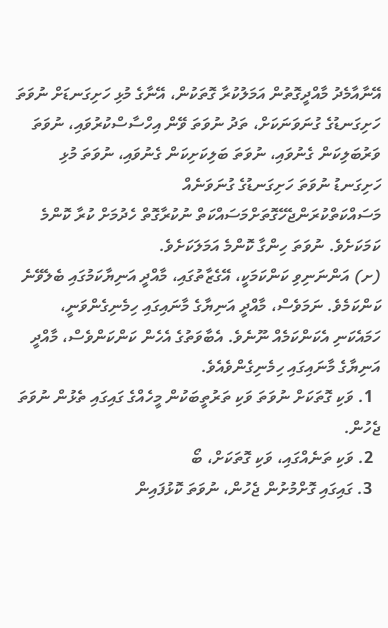އޭނާއާމެދު މާއްދީގޮތުން އަމަލުކުރާ ގޮތަކުން، އޭނާގެ މުޅި ހަށިގަނޑަށް ނުވަތަ ހަށިގަނޑުގެ ގުނަވަނަކަށް، ތަދު ނުވަތަ ވޭން އިހްސާސްކުރުވައި، ނުވަތަ ވަރުބަލިކަން ގެނުވައި، ނުވަތަ ބަލިކަށިކަން ގެނުވައި، ނުވަތަ މުޅި ހަށިގަނޑު ނުވަތަ ހަށިގަނޑުގެ ގުނަވަނެއް މަސައްކަތްކުރަންޖެހޭގޮތަށްމަސައްކަތް ނުކުރާގޮތް ހެދުމަށް ކުރާ ކޮންމެ ކަމަކަށެވެ. ނުވަތަ ހިންގާ ކޮންމެ އަމަލަކަށެވެ.
(ށ) އަންނަނިވި ކަންކަމަކީ، އޭގެޒާތުގައި، މާއްދީ އަނިޔާކަމުގައި ބެލެވޭނެ ކަންކަމެވެ. ނަމަވެސް، މާއްދީ އަނިޔާގެ މާނައިގައި ހިމެނިގެންވަނީ، ހަމައެކަނި އެކަންކަމެއް ނޫނެވެ. އެބާވަތުގެ އެހެން ކަންކަންވެސް، މާއްދީ އަނިޔާގެ މާނައިގައި ހިމެނިގެންވެއެވެ.
  1. ވަކި ގޮތަކަށް ނުވަތަ ވަކި ތަރުތީބަކުން މީހެއްގެ ގައިގައި ތެޅުން ނުވަތަ ޖެހުން.
  2. ވަކި ތަނެއްގައި، ވަކި ގޮތަކަށް، ބޯ
  3. ގައިގައި ގޮށްމުށުން ޖެހުން، ނުވަތަ ކޮޅުފައިން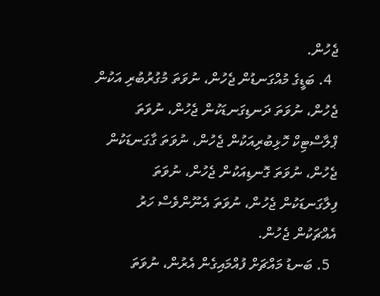ޖެހުން.
  4. ބަޑީގެ މުއްގަނޑުން ޖެހުން، ނުވަތަ މުގުރުބުރި އަކުން ޖެހުން، ނުވަތަ ދަނޑިގަނޑަކުން ޖެހުން، ނުވަތަ ޕްލާސްޓިކް ހޮޅިބުރިއަކުން ޖެހުން، ނުވަތަ ގާގަނޑަކުން ޖެހުން، ނުވަތަ ގޮނޑިއަކުން ޖެހުން، ނުވަތަ ފިލާގަނޑަކުން ޖެހުން، ނުވަތަ އެނޫންވެސް ހަރު އެއްޗަކުން ޖެހުން.
  5. ބަނޑު މައްޗަށް ފުއްމައިގެން އެރުން، ނުވަތަ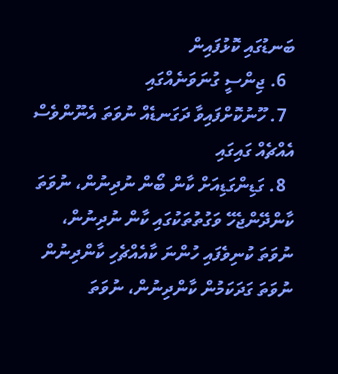ބަނޑުގައި ކޮޅުފައިން
  6. ޖިންސީ ގުނަވަނެއްގައި
  7. ހޫނުކޮށްފައިވާ ދަގަނޑެއް ނުވަތަ އެނޫންވެސް އެއްޗެއް ގައިގައި
  8. ގަޑިންގަޑިއަށް ކާން ބޯން ނުދިނުން، ނުވަތަ ކާންދޭންޖެހޭ ވަގުތުތަކުގައި ކާން ނުދިނުން، ނުވަތަ ކުނިވެފައި ހުންނަ ކާއެއްޗެހި ކާންދިނުން ނުވަތަ ގަދަކަމުން ކާންދިނުން، ނުވަތަ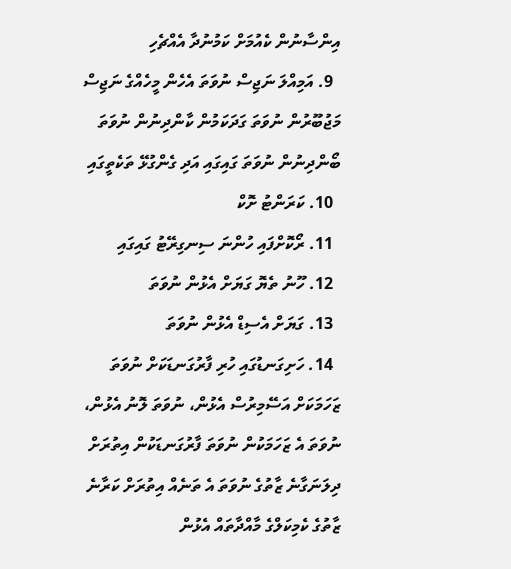އިންސާނުން ކެއުމަށް ކަމުނުދާ އެއްޗެހި
  9. އަމިއްލަ ނަޖިސް ނުވަތަ އެހެން މީހެއްގެ ނަޖިސް މަޖުބޫރުން ނުވަތަ ގަދަކަމުން ކާންދިނުން ނުވަތަ ބޯންދިނުން ނުވަތަ ގައިގައި އަދި ގެންގުޅޭ ތަކެތީގައި
  10. ކަރަންޓު ށޮކް
  11. ރޯކޮށްފައި ހުންނަ ސިނގިރޭޓު ގައިގައި
  12. ހޫނު ތެޔޮ ގަޔަށް އެޅުން ނުވަތަ
  13. ގަޔަށް އެސިޑް އެޅުން ނުވަތަ
  14. ހަށިގަނޑުގައި ހުރި ފާރުގަނޑަކަށް ނުވަތަ ޒަހަމަކަށް އަސޭމިރުސް އެޅުން، ނުވަތަ ލޮނު އެޅުން، ނުވަތަ އެ ޒަހަމަކުން ނުވަތަ ފާރުގަނޑަކުން އިތުރަށް ދިލަނަގާނެ ޒާތުގެ ނުވަތަ އެ ތަނެއް އިތުރަށް ކަރާނެ ޒާތުގެ ކެމިކަލްގެ މާއްދާތައް އެޅުން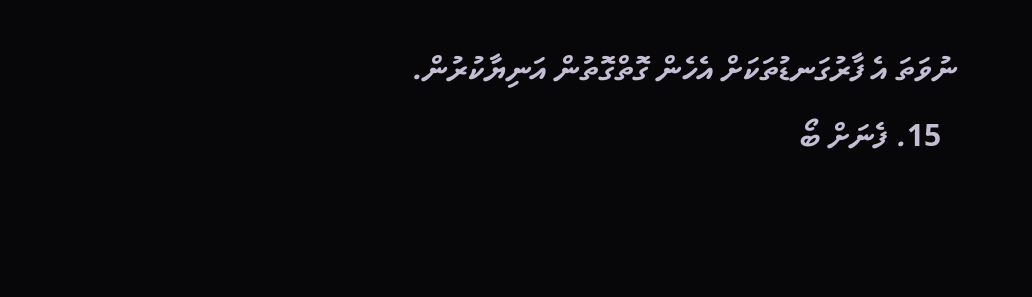ނުވަތަ އެ ފާރުގަނޑުތަކަށް އެހެން ގޮތްގޮތުން އަނިޔާކުރުން.
  15. ފެނަށް ބޯ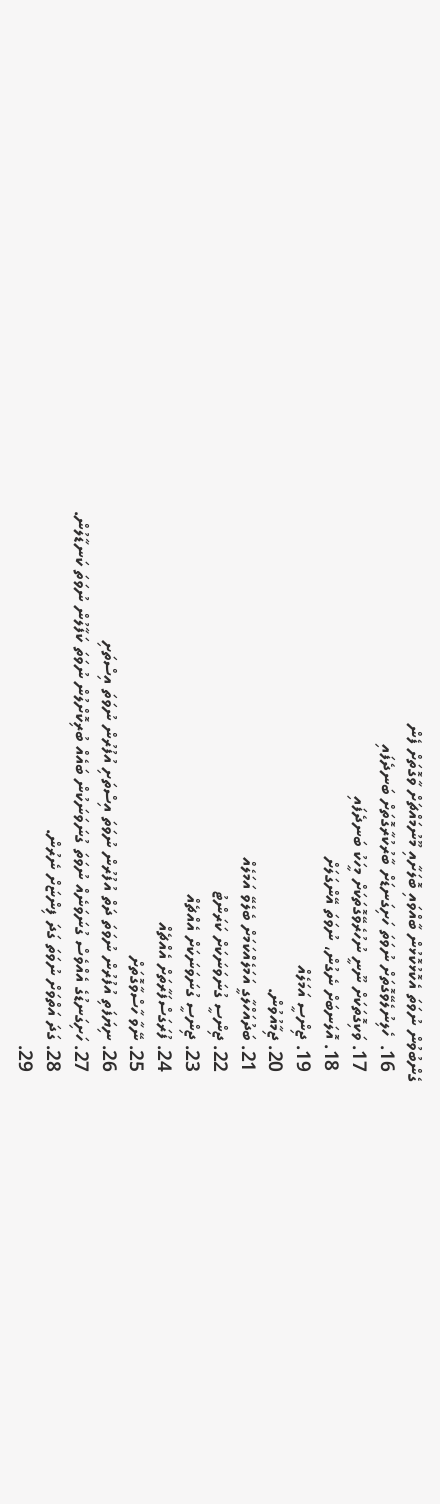ގެންބުވުން ނުވަތަ އެކޮޅުކޮޅުން ބާއްވައި ބޮލަށާއި މޫނުމައްޗަށް ވާގޮތަށް ފެން
  16.  ހެލިނުލެވޭގޮތަށް ނުވަތަ ހަށިގަނޑަށް ބާރުކުރާގޮތަށް ބަނދެފައި
  17. ވަކިގޮތަކަށް ނޫނީ ނުހުރެވޭގޮތަކަށް މީހަކު ބަނދެފައި
  18. އޮލަނބަށް ނެގުން، ނުވަތަ އޭންގަލަށް
  19. ޖިންސީ އަމަލެއް
  20. ޖިމާއުވުން.
  21. ބަދުއަހްލާގީ އަމަލެއްކަމަށް ބެލެވޭ އަމަލެއް
  22. ޖިންސީ ގުނަވަނަކަށް ކަރަންޓު
  23. ޖިންސީ ގުނަވަނަކަށް އެއްޗެއް
  24. ފުރަގަސްފަރާތަށް އެއްޗެއް
  25. ނޭވާ ހާސްވާގޮތަށް
  26. ނިޔަފަތި އުފުރުން ނުވަތަ ދަތް އުފުރުން ނުވަތަ އިސްތަށި އުފުރުން ނުވަތަ އިސްތަށި
  27. ހަށިގަނޑުގެ އެއްވެސް ގުނަވަނެއް ނުވަތަ ގުނަވަނަކުން ބައެއް ބުރިކޮށްލުން ނުވަތަ ކަފާލުން ނުވަތަ ކަނޑާލުން.
  28. ގަދަ އަތްވަށް ނުވަތަ ގަދަ ފިންޏަށް ނެރުން.
  29.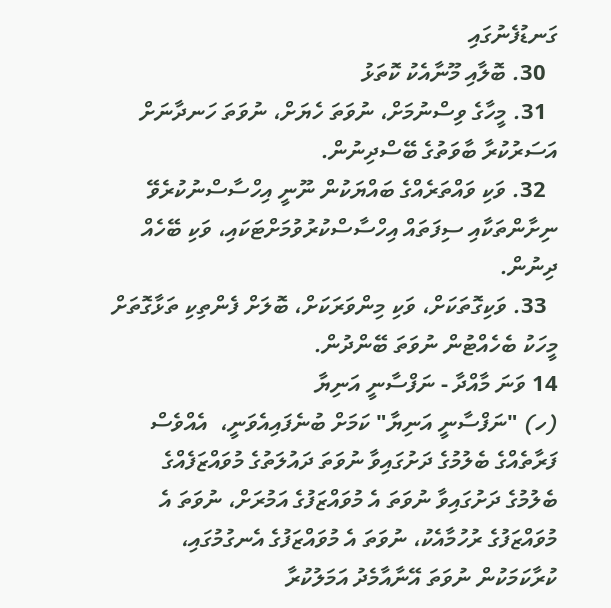ގަނޑުފެނުގައި
  30. ބޮލާއި މޫނާއެކު ކޮތަޅު
  31. މީހާގެ ވިސްނުމަށް، ނުވަތަ ހެޔަށް، ނުވަތަ ހަނދާނަށް އަސަރުކުރާ ބާވަތުގެ ބޭސްދިނުން.
  32. ވަކި ވައްތަރެއްގެ ބައްޔަކުން ނޫނީ އިހްސާސްނުކުރެވޭ ނިށާންތަކާއި ސިފަތައް އިހްސާސްކުރުވުމަށްޓަކައި، ވަކި ބޭހެއް ދިނުން.
  33. ވަކިގޮތަކަށް، ވަކި މިންވަރަކަށް، ބޮލަށް ފެންތިކި ތަޅާގޮތަށް މީހަކު ބެހެއްޓުން ނުވަތަ ބޭންދުން.
14 ވަނަ މާއްދާ - ނަފްސާނީ އަނިޔާ
(ހ) "ނަފްސާނީ އަނިޔާ" ކަމަށް ބުނެފައިއެވަނީ،  އެއްވެސް ފަރާތެއްގެ ބެލުމުގެ ދަށުގައިވާ ނުވަތަ ދައުލަތުގެ މުވައްޒަފެއްގެ ބެލުމުގެ ދަށުގައިވާ ނުވަތަ އެ މުވައްޒަފުގެ އަމުރަށް، ނުވަތަ އެ މުވައްޒަފުގެ ރުހުމާއެކު، ނުވަތަ އެ މުވައްޒަފުގެ އެނގުމުގައި، ކުރާކަމަކުން ނުވަތަ އޭނާއާމެދު އަމަލުކުރާ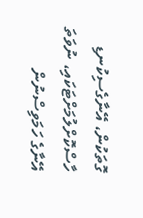ގޮތަކުން، އޭނާގެސިކުނޑި ހާސްކޮށްލުމަށްޓަކައި، ނުވަތަ އޭނާގެ ހަމަވިސްނުން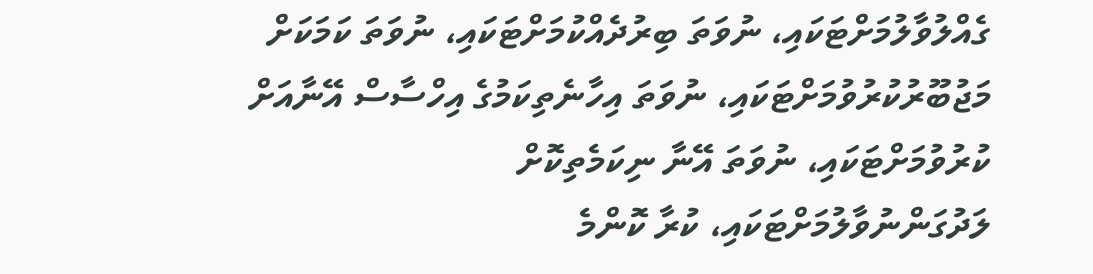ގެއްލުވާލުމަށްޓަކައި، ނުވަތަ ބިރުދެއްކުމަށްޓަކައި، ނުވަތަ ކަމަކަށް މަޖުބޫރުކުރުވުމަށްޓަކައި، ނުވަތަ އިހާނެތިކަމުގެ އިހްސާސް އޭނާއަށް ކުރުވުމަށްޓަކައި، ނުވަތަ އޭނާ ނިކަމެތިކޮށް ލަދުގަންނުވާލުމަށްޓަކައި، ކުރާ ކޮންމެ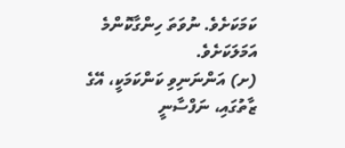ކަމަކަށެވެ. ނުވަތަ ހިންގާކޮންމެ އަމަލަކަށެވެ.
(ށ) އަންނަނިވި ކަންކަމަކީ، އޭގެ ޒާތުގައި، ނަފްސާނީ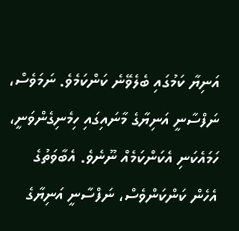އަނިޔާ ކަމުގައި ބެލެވޭނެ ކަންކަމެވެ. ނަމަވެސް، ނަފްސާނީ އަނިޔާގެ މާނައިގައި ހިމެނިގެންވަނީ، ހަމައެކަނި އެކަންކަމެއް ނޫނެވެ. އެބާވަތުގެ އެހެން ކަންކަންވެސް، ނަފްސާނީ އަނިޔާގެ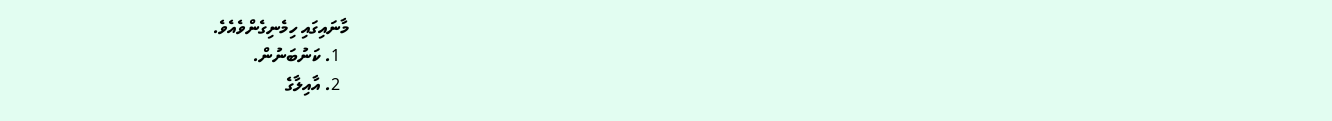މާނައިގައި ހިމެނިގެންވެއެވެ.
  1. ކަނުބަނުން.
  2. އާއިލާގެ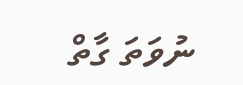ނުވަތަ ގާތް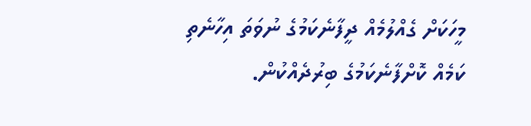މީހަކަށް ގެއްލުމެއް ދީފާނެކަމުގެ ނުވަތަ އިހާނެތި ކަމެއް ކޮށްފާނެކަމުގެ ބިރުދެއްކުން.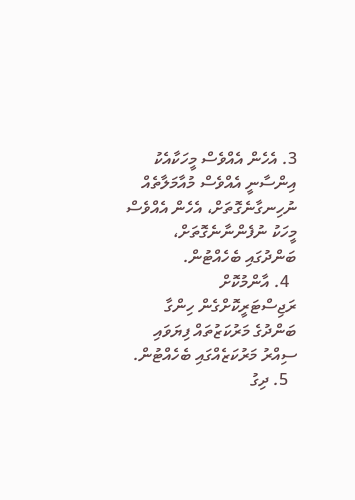3. އެހެން އެއްވެސް މީހަކާއެކު އިންސާނީ އެއްވެސް މުއާމަލާތެއް ނުހިނގާނެގޮތަށް، އެހެން އެއްވެސް މީހަކު ނުފެންނާނެގޮތަށް، ބަންދުގައި ބެހެއްޓުން.
  4. އާންމުކޮށް ރަޖިސްޓަރީކޮށްގެން ހިންގާ ބަންދުގެ މަރުކަޒުތައް ފިޔަވައި ސިއްރު މަރުކަޒެއްގައި ބެހެއްޓުން.
  5. ދިގު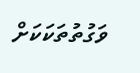ވަގުތުތަކަކަށް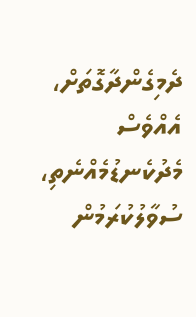ދެމިގެންދާގޮތަށް، އެއްވެސް މެދުކެނޑުމެއްނެތި، ސުވާލުކުރަމުން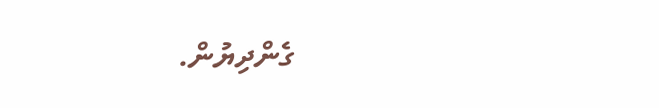ގެންދިޔުން.